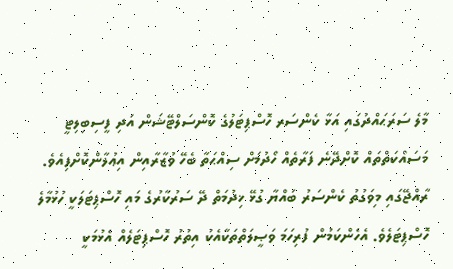މާލެ ސަރަޙައްދުގައި އަޅާ ކެންސަރ ހޮސްޕިޓަލުގެ ކޮންސަލްޓޭޝަން އަދި ފީސިބިލިޓީ މަސައްކަތްތައް ކޮށްދޭނެ ފަރާތެއް ހޯދުމަށް ސިއްޙަތާ ބެހޭ ވުޒާރާއިން އިޢުލާންކޮށްފިއެވެ.
ރާއްޖޭގައި މިވަގުތު ކެންސަރު ބައްޔާ ގުޅޭ ޚިދުމަތް ދޭ ސަރުކާރުގެ މައި ހޮސްޕިޓަލަކީ ހުޅުމާލެ ހޮސްޕިޓަލެވެ. އެހެންކަމުން ފުރިހަމަ ވަޞީލަތްތަކާއެކު އިތުރު ހޮސްޕިޓަލެއް އެޅުމަކީ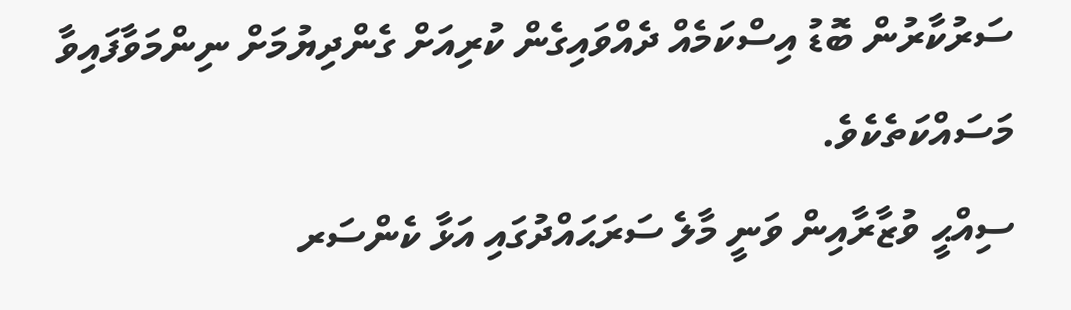ސަރުކާރުން ބޮޑު އިސްކަމެއް ދެއްވައިގެން ކުރިއަށް ގެންދިޔުމަށް ނިންމަވާފައިވާ މަސައްކަތެކެވެ.
ސިއްޙީ ވުޒާރާއިން ވަނީ މާލެ ސަރަޙައްދުގައި އަޅާ ކެންސަރ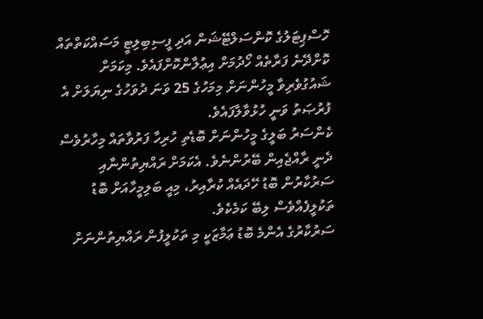ހޮސްޕިޓަލުގެ ކޮންސަލްޓޭޝަން އަދި ފީސިބިލިޓީ މަސައްކަތްތައް ކޮށްދޭނެ ފަރާތެއް ހޯދުމަށް އިޢުލާންކޮށްފައެވެ. މިކަމަށް ޝައުގުވެރިވާ މީހުންނަށް މިމަހުގެ 25 ވަނަ ދުވަހުގެ ނިޔަލަށް އެ ފުރުޞަތު ވަނީ ހުޅުވާލާފައެވެ.
ކެންސަރު ބަލީގެ މީހުންނަށް ބޮޑެތި ހުރިހާ ފަރުވާތައް މިހާރުވެސް ދެނީ ރާއްޖެއިން ބޭރުންނެވެ. އެކަމަށް ރައްޔިތުންނާއި ސަރުކާރުން ބޮޑު ހޭދައެއް ކުރާއިރު، މިއީ ބަލިމީހާއަށް ބޮޑު ތަކުލީފެއްވެސް ލިބޭ ކަމެކެވެ.
ސަރުކާރުގެ އެންމެ ބޮޑު ޢަމާޒަކީ މި ތަކުލީފުން ރައްޔިތުންނަށް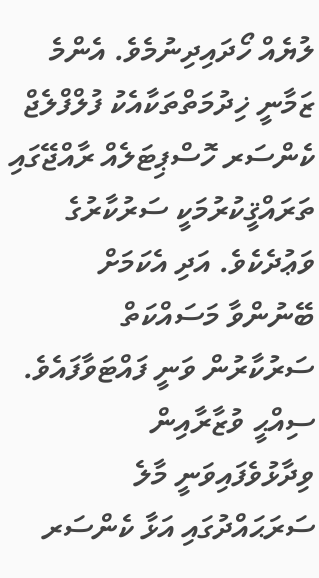ލުޔެއް ހޯދައިދިނުމެވެ. އެންމެ ޒަމާނީ ޚިދުމަތްތަކާއެކު ފުލްފްލެޖް ކެންސަރ ހޮސްޕިޓަލެއް ރާއްޖޭގައި ތަރައްޤީކުރުމަކީ ސަރުކާރުގެ ވަޢުދެކެވެ. އަދި އެކަމަށް ބޭނުންވާ މަސައްކަތް ސަރުކާރުން ވަނީ ފައްޓަވާފައެވެ.
ސިއްޙީ ވުޒާރާއިން ވިދާޅުވެފައިވަނީ މާލެ ސަރަޙައްދުގައި އަޅާ ކެންސަރ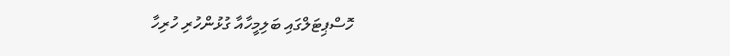ހޮސްޕިޓަލްގައި ބަލިމީހާއާ ގުޅުންހުރި ހުރިހާ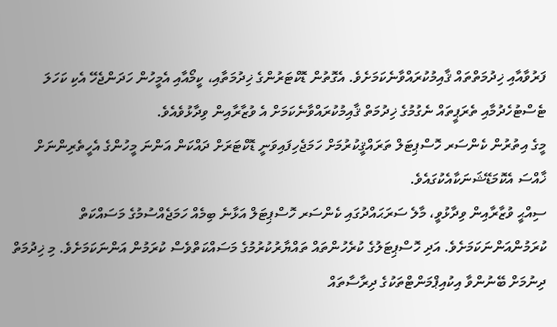ފަރުވާއާއި ޚިދުމަތްތައް ޤާއިމުކުރައްވާނެކަމަށެވެ. އެގޮތުން ޑޮކްޓަރުންގެ ޚިދުމަތާއި، ކީމޯއާއި އެމީހުން ހަދަންޖެހޭ އެކި ކަހަލަ ޓެސްޓުހެދުމާއި ތެރަޕީތައް ނެގުމުގެ ޚިދުމަތް ޤާއިމުކުރައްވާނެކަމަށް އެ ވުޒާރާއިން ވިދާޅުވެއެވެ.
މީގެ އިތުރުން ކެންސަރ ހޮސްޕިޓަލް ތަރައްޤީކުރުމަށް ހަމަޖެހިފައިވަނީ ޑޮކްޓަރަށް ދައްކަން އަންނަ މީހުންގެ އެހީތެރިންނަށް ޚާއްސަ އެކޮމަޑޭޝަނަކާއެކުގައެވެ.
ސިއްޙީ ވުޒާރާއިން ވިދާޅުވީ، މާލެ ސަރަޙައްދުގައި ކެންސަރ ހޮސްޕިޓަލް އަޅާނެ ބިމެއް ހަމަޖެއްސުމުގެ މަސައްކަތް ކުރަމުންއަންނަކަމަށެވެ. އަދި ހޮސްޕިޓަލުގެ ކުރެހުންތައް ތައްޔާރުކުރުމުގެ މަސައްކަތްވެސް ކުރަމުން އަންނަކަމަށެވެ. މި ޚިދުމަތް ދިނުމަށް ބޭނުންވާ އިކުއިޕްމަންޓްތަކުގެ ދިރާސާތައް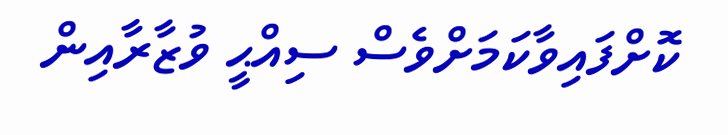ކޮށްފައިވާކަމަށްވެސް ސިއްޙީ ވުޒާރާއިން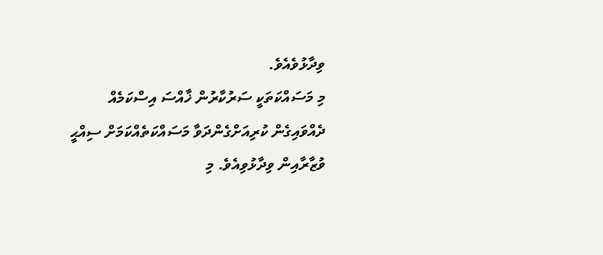ވިދާޅުވެއެވެ.
މި މަސައްކަތަކީ ސަރުކާރުން ޚާއްސަ އިސްކަމެއް ދެއްވައިގެން ކުރިއަށްގެންދަވާ މަސައްކަތެއްކަމަށް ސިއްޙީ ވުޒާރާއިން ވިދާޅުވިއެވެ. މި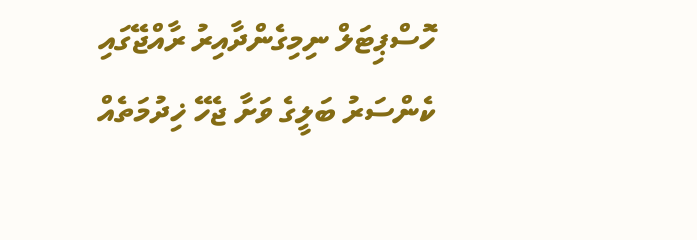ހޮސްޕިޓަލް ނިމިގެންދާއިރު ރާއްޖޭގައި ކެންސަރު ބަލީގެ ވަށާ ޖެހޭ ޚިދުމަތެއް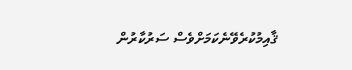ޤާއިމުކުރެވޭނެކަމަށްވެސް ސަރުކާރުން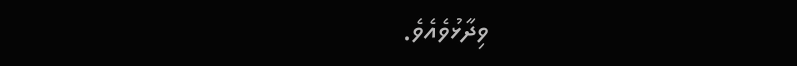ވިދާޅުވެއެވެ.